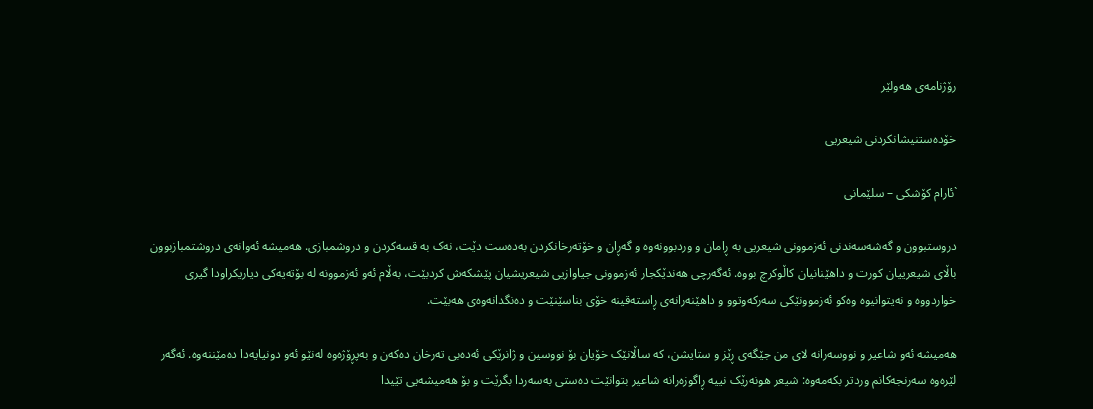رۆژنامەی ھەولێر

خۆدەستنیشانکردنی شیعریی

`ئارام كۆشكی – سلێمانی

دروستبوون و گەشەسەندنی ئەزموونی شیعریی بە ڕامان و وردبوونەوە و گەڕان و خۆتەرخانکردن بەدەست دێت، نەک بە قسەکردن و دروشمبازی. هەمیشە ئەوانەی دروشتمبازبوون باڵای شیعرییان کورت و داهێنانیان کاڵوکرچ بووە. ئەگەرچی هەندێکجار ئەزموونی جیاوازیی شیعریشیان پێشکەش کردبێت، بەڵام ئەو ئەزموونە لە بۆتەیەکی دیاریکراودا گیری خواردووە و نەیتوانیوە وەکو ئەزموونێکی سەرکەوتوو و داهێنەرانەی ڕاستەقینە خۆی بناسێنێت و دەنگدانەوەی هەبێت.

هەمیشە ئەو شاعیر و نووسەرانە لای من جێگەی ڕێز و ستایشن، کە ساڵانێک خۆیان بۆ نووسین و ژانرێکی ئەدەبی تەرخان دەکەن و بەپڕۆژەوە لەنێو ئەو دونیایەدا دەمێننەوە. ئەگەر لێرەوە سەرنجەکانم وردتر بکەمەوە: شیعر هونەرێک نییە ڕاگوزەرانە شاعیر بتوانێت دەستی بەسەردا بگرێت و بۆ هەمیشەیی تێیدا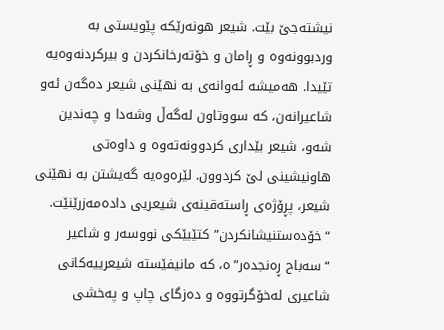نیشتەجێ بێت. شیعر هونەرێکە پێویستی بە وردبوونەوە و ڕامان و خۆتەرخانکردن و بیرکردنەوەیە تێیدا. هەمیشە ئەوانەی بە نهێنی شیعر دەگەن ئەو شاعیرانەن، کە سووتاون لەگەڵ وشەدا و چەندین شەو، شیعر بێداری کردوونەتەوە و داوەتی هاونیشینی لێ کردوون. لێرەوەیە گەیشتن بە نهێنی شیعر، پڕۆژەی ڕاستەقینەی شیعریی دادەمەزرێنێت.
“خۆدەستنیشانکردن” کتێبێکی نووسەر و شاعیر “سەباح ڕەنجدەر”ە، کە مانیفێستە شیعرییەکانی شاعیری لەخۆگرتووە و دەزگای چاپ و پەخشی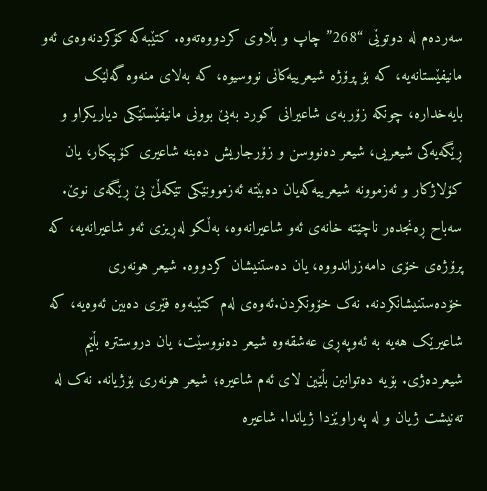سەردەم لە دوتوێی “268” چاپ و بڵاوی کردووەتەوە. کتێبەکە کۆکردنەوەی ئەو مانیفێستانەیە، کە بۆ پرۆژە شیعرییەکانی نووسیوە، کە بەلای منەوە گەلێک بایەخدارە، چونکە زۆربەی شاعیرانی کورد بەبێ بوونی مانیفێستێکی دیاریکراو و ڕێگەیەکی شیعریی، شیعر دەنووسن و زۆرجاریش دەبنە شاعیری کۆپیکار، یان کۆلاژکار و ئەزموونە شیعرییەکەیان دەبێتە ئەزموونێکی تێکەڵێ بێ ڕێگەی نوێ. سەباح ڕەنجدەر ناچێتە خانەی ئەو شاعیرانەوە، بەڵکو لەڕیزی ئەو شاعیرانەیە، کە پرۆژەی خۆی دامەزراندووە، یان دەستنیشان کردووە. شیعر هونەری خۆدەستنیشانکردنە. نەک خۆونکردن.ئەوەی لەم کتێبەوە فێری دەبین ئەوەیە، کە شاعیرێک هەیە بە ئەوپەڕی عەشقەوە شیعر دەنووسێت، یان دروستترە بڵێم شیعردەژی. بۆیە دەتوانین بڵێین لای ئەم شاعیرە؛ شیعر هونەری بۆژیانە. نەک لە تەنیشت ژیان و لە پەراوێزدا ژیاندا. شاعیرە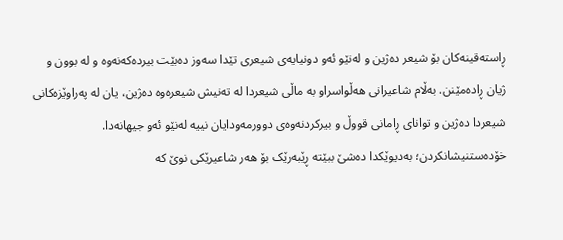ڕاستەقینەکان بۆ شیعر دەژین و لەنێو ئەو دونیایەی شیعری تێدا سەوز دەبێت بیردەکەنەوە و لە بوون و ژیان ڕادەمێنن. بەڵام شاعیرانی هەڵواسراو بە ماڵی شیعردا لە تەنیش شیعرەوە دەژین، یان لە پەراوێزەکانی شیعردا دەژین و توانای ڕامانی قووڵ و بیرکردنەوەی دوورمەودایان نییە لەنێو ئەو جیهانەدا.
خۆدەستنیشانکردن؛ بەدیوێکدا دەشێ ببێتە ڕێبەرێک بۆ هەر شاعیرێکی نوێ کە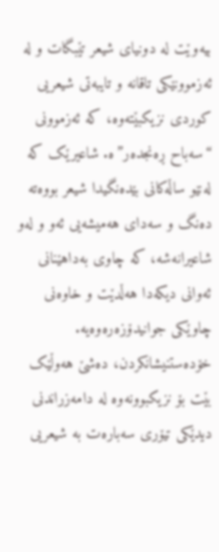بیەوێت لە دونیای شیعر تێبگات و لە ئەزموونێکی تاقانە و تایبەتی شیعریی کوردی نزیکبێتەوە، کە ئەزموونی “سەباح ڕەنجدەر”ە. شاعیرێک کە لەنێو ساڵەکانی بێدەنگیدا شیعر بووەتە دەنگ و سەدای هەمیشەیی ئەو و لەو شاعیرانەشە، کە چاوی بەداهێنانی ئەوانی دیکەدا هەڵدێت و خاوەنی چاوێکی جوانیدۆزەرەوەیە. خۆدەستنیشانکردن، دەشێ هەوڵێک بێت بۆ نزیکبوونەوە لە دامەزراندنی دیدێکی تیۆری سەبارەت بە شیعریی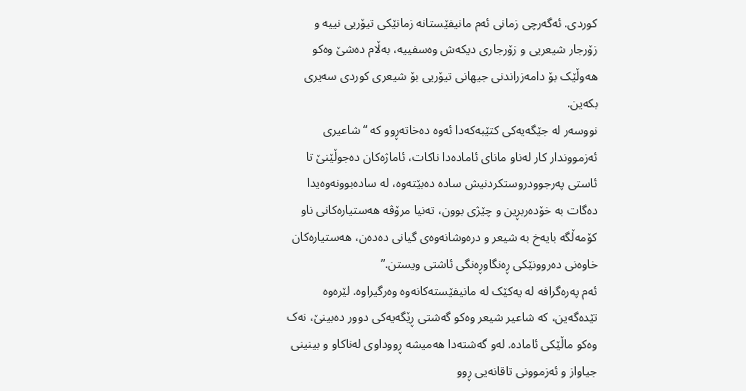کوردی. ئەگەرچی زمانی ئەم مانیفێستانە زمانێکی تیۆریی نییە و زۆرجار شیعریی و زۆرجاری دیکەش وەسفییە، بەڵام دەشێ وەکو هەوڵێک بۆ دامەزراندنی جیهانی تیۆریی بۆ شیعری کوردی سەیری بکەین.
نووسەر لە جێگەیەکی کتێبەکەدا ئەوە دەخاتەڕوو کە “شاعیری ئەزمووندار کار لەناو مانای ئامادەدا ناکات، ئاماژەکان دەجوڵێنێ تا ئاستی پەرجوودروستکردنیش سادە دەبێتەوە، لە سادەبوونەوەیدا دەگات بە خۆدەربڕین و چێژی بوون، تەنیا مرۆڤە هەستیارەکانی ناو کۆمەڵگە بایەخ بە شیعر و درەوشانەوەی گیانی دەدەن، هەستیارەکان خاوەنی دەروونێکی ڕەنگاوڕەنگی ئاشتی ویستن.”
ئەم پەرەگرافە لە یەکێک لە مانیفێستەکانەوە وەرگیراوە. لێرەوە تێدەگەین، کە شاعیر شیعر وەکو گەشتی ڕێگەیەکی دوور دەبینێ، نەک وەکو ماڵێکی ئامادە. لەو گەشتەدا هەمیشە ڕووداوی لەناکاو و بینینی جیاواز و ئەزموونی تاقانەیی ڕوو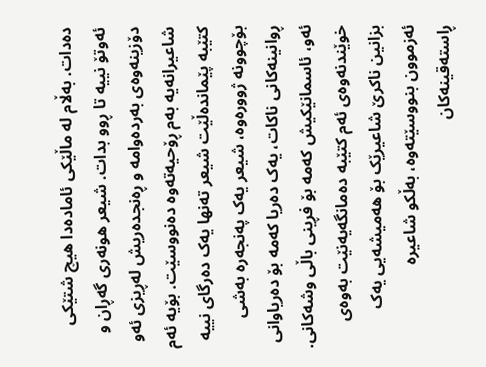دەدات. بەڵام لە ماڵێکی ئامادەدا هیچ شتێکی ئەوتۆ نییە تا ڕوو بدات. شیعر هونەری گەڕان و دۆزینەوەی بەردەوامە و ڕەنجدەریش لەڕیزی ئەو شاعیرانەیە بەم ڕۆحیەتەوە دەنووسێت. بۆیە ئەم کتێبە پێماندەڵێت شیعر تەنها یەک دەرگای نییە بۆچوونە ژوورەوە، شیعر یەک پەنجەرە بەشی ڕوانینەکانی ناکات، یەک دەریا کەمە بۆ دەریاوانی ئەو، ئاسمانێکیش کەمە بۆ فڕینی باڵی وشەکانی. خوێندنەوەی ئەم کتێبە دەمانگەیەنێت بەوەی بزانین ناکرێ شاعیرێک بۆ هەمیشەیی یەک ئەزموون بنووسێتەوە، بەڵکو شاعیرە ڕاستەقینەکان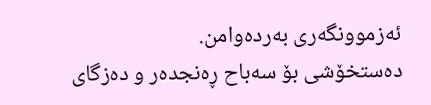ئەزموونگەری بەردەوامن.
دەستخۆشی بۆ سەباح ڕەنجدەر و دەزگای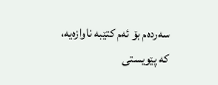سەردەم بۆ ئەم کتێبە ناوازەیە، کە پێویستی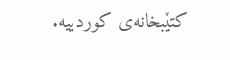کتێبخانەی کوردییە.